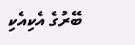ބޭރުގެ އެކިއެކި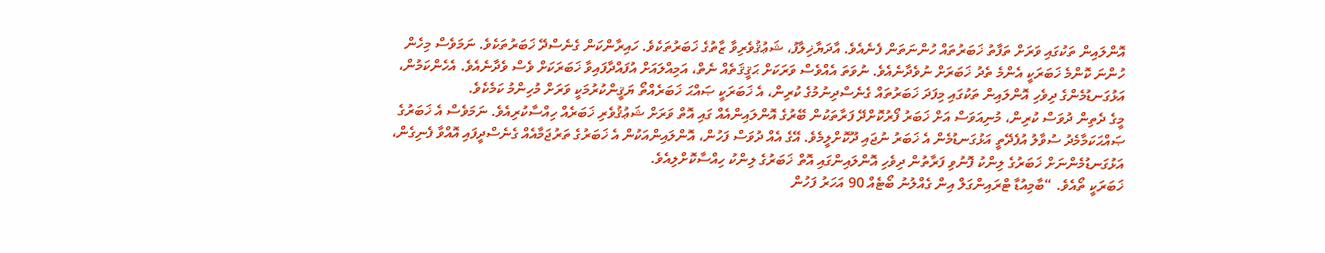އޮންލައިން ތަކުގައި ވަރަށް ތަފާތު ޚަބަރުތައް ހުންނަތަން ފެނެއެވެ. އާދަޔާޚިލާފު، ޝަޢުޤުވެރިވާ ޒާތުގެ ޚަބަރުތަކެވެ. ހައިރާންކަން ގެނެސްދޭ ޚަބަރުތަކެވެ. ނަމަވެސް މިހެން ހުންނަ ކޮންމެ ޚަބަރަކީ އެންމެ ތެދު ޚަބަރަށް ނުވެދާނެއެވެ. ނުވަތަ އެއްވެސް ވަރަކަށް ޙަޤީޤަތެއް ނެތް، އަމިއްލައަށް އުފައްދާފައިވާ ޚަބަރަކަށް ވެސް ވެދާނެއެވެ. އެހެންކަމުން، އަޅުގަނޑުމެންގެ ދިވެހި އޮންލައިން ތަކުގައި މިފަދަ ޚަބަރުތައް ގެނެސްދިނުމުގެ ކުރިން، އެ ޚަބަރަކީ ޞައްޙަ ޚަބަރެއްތޯ ޔަޤީންކުރުމަކީ ވަރަށް މުހިންމު ކަމެކެވެ.
މީގެ ދެތިން ދުވަސް ކުރިން، މުނިއަވަސް އަށް ޚަބަރު ފޯރުކޮށްދޭ ފަރާތަކުން ބޭރުގެ އޮންލައިންއެއް ގައި އޮތް ވަރަށް ޝަޢުޤުވެރި ޚަބަރެއް ހިއްސާކުރިއެވެ. ނަމަވެސް އެ ޚަބަރުގެ ޞައްޙަކަމާމެދު ސުވާލު އުފެދޭތީ އަޅުގަނޑުމެން އެ ޚަބަރު ނުޖައި ދޫކޮށްލީމެވެ. އޭގެ އެއް ދުވަސް ފަހުން، އޮންލައިންއަކުން އެ ޚަބަރުގެ ތަރުޖަމާއެއް ގެނެސްދީފައި އޮއްވާ ފެނިގެން، އަޅުގަނޑުމެންނަށް ޚަބަރުގެ ލިންކު ފޮނުވި ފަރާތުން ދިވެހި އޮންލައިންގައި އޮތް ޚަބަރުގެ ލިންކު ހިއްސާކޮށްލިއެވެ.
ޚަބަރަކީ ތޯއެވެ. “ބާމިއުޑާ ޓްރައިންގަލް އިން ގެއްލުނު ބޯޓެއް 90 އަހަރު ފަހުން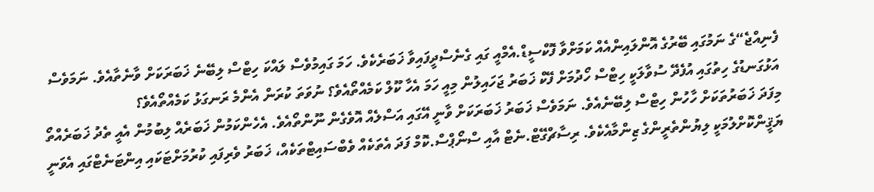ފެނިއްޖެ“ގެ ނަމުގައި ބޭރުގެ އޮންލައިންއެއް ކަމަށްވާ ފޮކްސީޑް.އެމްއީ ގައި ގެނެސްދީފައިވާ ޚަބަރެކެވެ. ހަމަ ގައިމުވެސް ލައްކަ ހިޓްސް ލިބޭނެ ޚަބަރަކަށް ވާނެތާއެވެ. ނަމަވެސް އަޅުގަނޑުގެ ހިތުގައި އުފެދޭ ސުވާލަކީ ހިޓްސް ހޯދުމަށް ފޭކް ޚަބަރު ޖަހައިލުން މިއީ ހަމަ އެހާ ކޫލް ކަމެއްތޯއެވެ؟ ނުވަތަ ކުރަން އެންމެ ރަނގަޅު ކަމެއްތޯއެވެ؟
މިފަދަ ޚަބަރުތަކަށް ހާހުން ހިޓްސް ލިބޭނެއެވެ. ނަމަވެސް ޚަބަރު ޚަބަރަކަށް ވާނީ އޭގައި އަސްލެއް އޮވެގެން ނޫންތޯއެވެ. އެހެންކަމުން ޚަބަރެއް ލިބުމުން އެއީ ތެދު ޚަބަރެއްތޯ ޔަޤީންކޮށްލުމަކީ ލިޔުންތެރީންގެ ޒިންމާއެކެވެ. ރިސާޗްގޭޓް.ނެޓް އާއި ސްނޯޕްސް.ކޮމް ފަދަ އެތަކެއް ވެބްސައިޓްތަކެއް، ޚަބަރު ވެރިފައި ކުރުމަށްޓަކައި އިންޓަނެޓްގައި އެވަނީ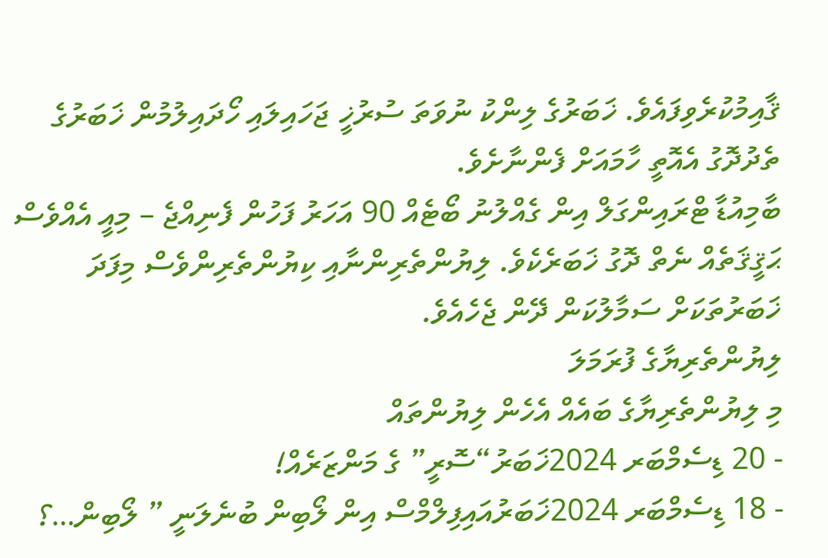ޤާއިމުކުރެވިފައެވެ. ޚަބަރުގެ ލިންކު ނުވަތަ ސުރުޚީ ޖަހައިލައި ހޯދައިލުމުން ޚަބަރުގެ ތެދުދޮގު އެއޮތީ ހާމައަށް ފެންނާށެވެ.
ބާމިއުޑާ ޓްރައިންގަލް އިން ގެއްލުނު ބޯޓެއް 90 އަހަރު ފަހުން ފެނިއްޖެ – މިއީ އެއްވެސް ޙަޤީޤަތެއް ނެތް ދޮގު ޚަބަރެކެވެ. ލިޔުންތެރިންނާއި ކިޔުންތެރިންވެސް މިފަދަ ޚަބަރުތަކަށް ސަމާލުކަން ދޭން ޖެހެއެވެ.
ލިޔުންތެރިޔާގެ ފުރަމަލަ
މި ލިޔުންތެރިޔާގެ ބައެއް އެހެން ލިޔުންތައް
- 20 ޑިސެމްބަރ 2024ޚަބަރު“ސޮރީ” ގެ މަންޒަރެއް!
- 18 ޑިސެމްބަރ 2024ޚަބަރުއައިފިލްމްސް އިން ލޯބިން ބުނެލަނީ ” ލޯބިން…؟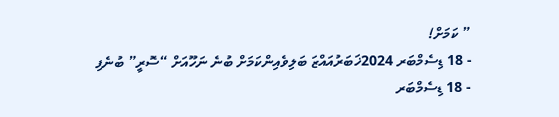” ކަމަށް!
- 18 ޑިސެމްބަރ 2024ޚަބަރުއައްޒަ ބަލިވެއިންކަމަށް ބުނެ ނަހޫއަށް “ސޮރީ” ބުނެފި
- 18 ޑިސެމްބަރ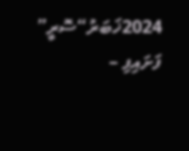2024ޚަބަރު“ސޮރީ” ފަށައިފި –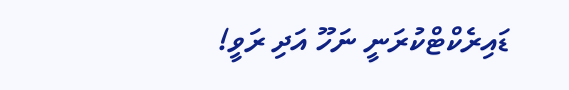ޑައިރެކްޓްކުރަނީ ނަހޫ އަދި ރަވީ!